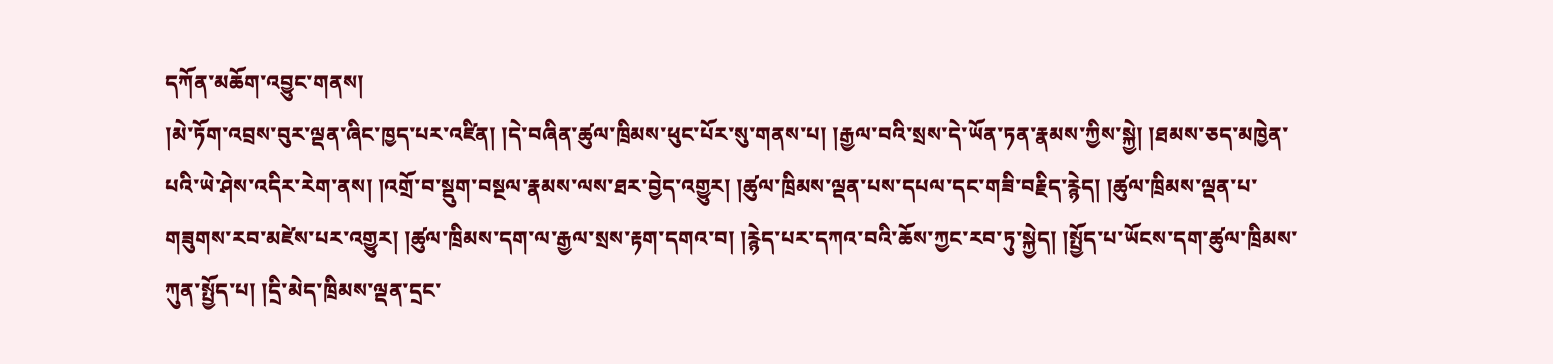དཀོན་མཆོག་འབྱུང་གནས།
།མེ་ཏོག་འབྲས་བུར་ལྡན་ཞིང་ཁྱད་པར་འཛིན། །དེ་བཞིན་ཚུལ་ཁྲིམས་ཕུང་པོར་སུ་གནས་པ། །རྒྱལ་བའི་སྲས་དེ་ཡོན་ཏན་རྣམས་ཀྱིས་སྐྱེ། །ཐམས་ཅད་མཁྱེན་པའི་ཡེ་ཤེས་འདིར་རེག་ནས། །འགྲོ་བ་སྡུག་བསྔལ་རྣམས་ལས་ཐར་བྱེད་འགྱུར། །ཚུལ་ཁྲིམས་ལྡན་པས་དཔལ་དང་གཟི་བརྗིད་རྙེད། །ཚུལ་ཁྲིམས་ལྡན་པ་གཟུགས་རབ་མཛེས་པར་འགྱུར། །ཚུལ་ཁྲིམས་དག་ལ་རྒྱལ་སྲས་རྟག་དགའ་བ། །རྙེད་པར་དཀའ་བའི་ཆོས་ཀྱང་རབ་ཏུ་སྐྱེད། །སྤྱོད་པ་ཡོངས་དག་ཚུལ་ཁྲིམས་ཀུན་སྤྱོད་པ། །དྲི་མེད་ཁྲིམས་ལྡན་དྲང་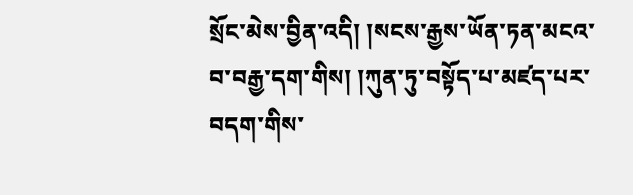སྲོང་མེས་བྱིན་འདི། །སངས་རྒྱས་ཡོན་ཏན་མངའ་བ་བརྒྱ་དག་གིས། །ཀུན་ཏུ་བསྟོད་པ་མཛད་པར་བདག་གིས་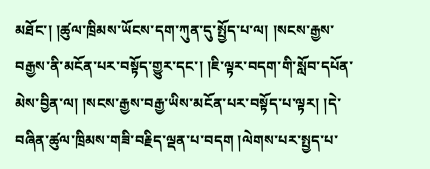མཐོང་། །ཚུལ་ཁྲིམས་ཡོངས་དག་ཀུན་དུ་སྤྱོད་པ་ལ། །སངས་རྒྱས་བརྒྱས་ནི་མངོན་པར་བསྟོད་གྱུར་དང་། །ཇི་ལྟར་བདག་གི་སློབ་དཔོན་མེས་བྱིན་ལ། །སངས་རྒྱས་བརྒྱ་ཡིས་མངོན་པར་བསྟོད་པ་ལྟར། །དེ་བཞིན་ཚུལ་ཁྲིམས་གཟི་བརྗིད་ལྡན་པ་བདག །ལེགས་པར་སྤྱད་པ་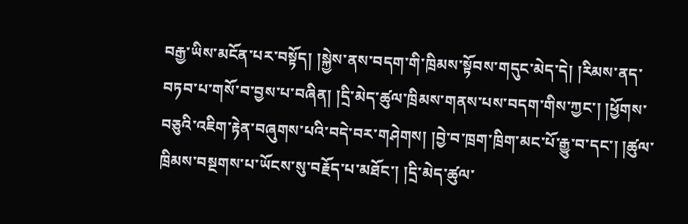བརྒྱ་ཡིས་མངོན་པར་བསྟོད། །སྐྱེས་ནས་བདག་གི་ཁྲིམས་སྟོབས་གདུང་མེད་དེ། །རིམས་ནད་བཏབ་པ་གསོ་བ་བྱས་པ་བཞིན། །དྲི་མེད་ཚུལ་ཁྲིམས་གནས་པས་བདག་གིས་ཀྱང་། །ཕྱོགས་བཅུའི་འཇིག་རྟེན་བཞུགས་པའི་བདེ་བར་གཤེགས། །བྱེ་བ་ཁྲག་ཁྲིག་མང་པོ་རྒྱུ་བ་དང་། །ཚུལ་ཁྲིམས་བསྔགས་པ་ཡོངས་སུ་བརྗོད་པ་མཐོང་། །དྲི་མེད་ཚུལ་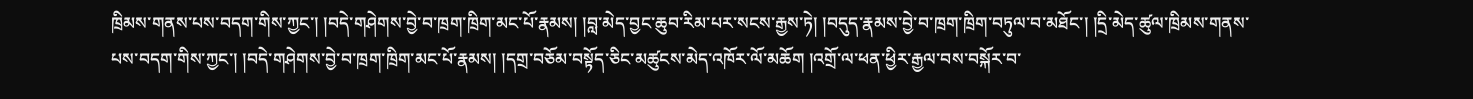ཁྲིམས་གནས་པས་བདག་གིས་ཀྱང་། །བདེ་གཤེགས་བྱེ་བ་ཁྲག་ཁྲིག་མང་པོ་རྣམས། །བླ་མེད་བྱང་ཆུབ་རིམ་པར་སངས་རྒྱས་ཏེ། །བདུད་རྣམས་བྱེ་བ་ཁྲག་ཁྲིག་བཏུལ་བ་མཐོང་། །དྲི་མེད་ཚུལ་ཁྲིམས་གནས་པས་བདག་གིས་ཀྱང་། །བདེ་གཤེགས་བྱེ་བ་ཁྲག་ཁྲིག་མང་པོ་རྣམས། །དགྲ་བཅོམ་བསྟོད་ཅིང་མཚུངས་མེད་འཁོར་ལོ་མཆོག །འགྲོ་ལ་ཕན་ཕྱིར་རྒྱལ་བས་བསྐོར་བ་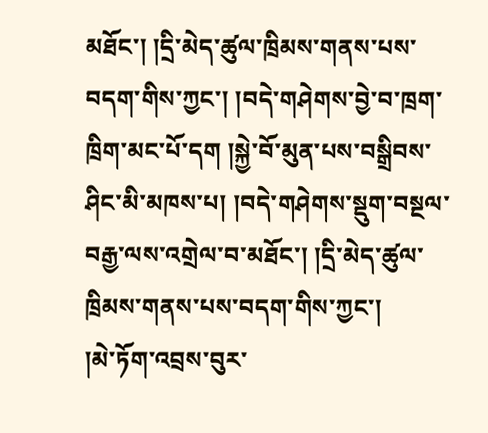མཐོང་། །དྲི་མེད་ཚུལ་ཁྲིམས་གནས་པས་བདག་གིས་ཀྱང་། །བདེ་གཤེགས་བྱེ་བ་ཁྲག་ཁྲིག་མང་པོ་དག །སྐྱེ་བོ་མུན་པས་བསྒྲིབས་ཤིང་མི་མཁས་པ། །བདེ་གཤེགས་སྡུག་བསྔལ་བརྒྱ་ལས་འགྲེལ་བ་མཐོང་། །དྲི་མེད་ཚུལ་ཁྲིམས་གནས་པས་བདག་གིས་ཀྱང་།
།མེ་ཏོག་འབྲས་བུར་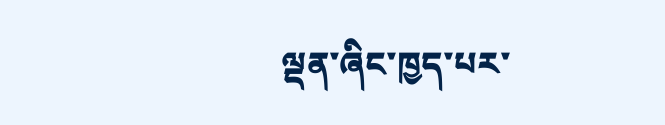ལྡན་ཞིང་ཁྱད་པར་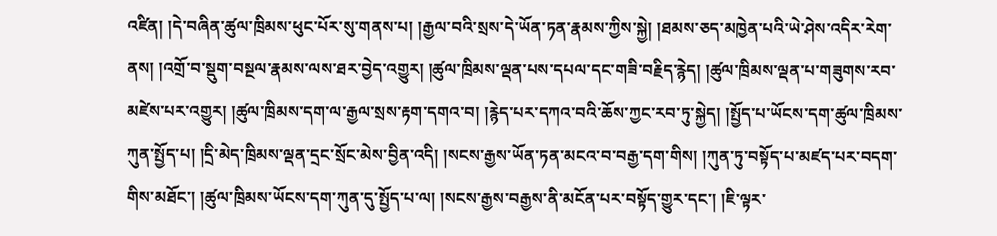འཛིན། །དེ་བཞིན་ཚུལ་ཁྲིམས་ཕུང་པོར་སུ་གནས་པ། །རྒྱལ་བའི་སྲས་དེ་ཡོན་ཏན་རྣམས་ཀྱིས་སྐྱེ། །ཐམས་ཅད་མཁྱེན་པའི་ཡེ་ཤེས་འདིར་རེག་ནས། །འགྲོ་བ་སྡུག་བསྔལ་རྣམས་ལས་ཐར་བྱེད་འགྱུར། །ཚུལ་ཁྲིམས་ལྡན་པས་དཔལ་དང་གཟི་བརྗིད་རྙེད། །ཚུལ་ཁྲིམས་ལྡན་པ་གཟུགས་རབ་མཛེས་པར་འགྱུར། །ཚུལ་ཁྲིམས་དག་ལ་རྒྱལ་སྲས་རྟག་དགའ་བ། །རྙེད་པར་དཀའ་བའི་ཆོས་ཀྱང་རབ་ཏུ་སྐྱེད། །སྤྱོད་པ་ཡོངས་དག་ཚུལ་ཁྲིམས་ཀུན་སྤྱོད་པ། །དྲི་མེད་ཁྲིམས་ལྡན་དྲང་སྲོང་མེས་བྱིན་འདི། །སངས་རྒྱས་ཡོན་ཏན་མངའ་བ་བརྒྱ་དག་གིས། །ཀུན་ཏུ་བསྟོད་པ་མཛད་པར་བདག་གིས་མཐོང་། །ཚུལ་ཁྲིམས་ཡོངས་དག་ཀུན་དུ་སྤྱོད་པ་ལ། །སངས་རྒྱས་བརྒྱས་ནི་མངོན་པར་བསྟོད་གྱུར་དང་། །ཇི་ལྟར་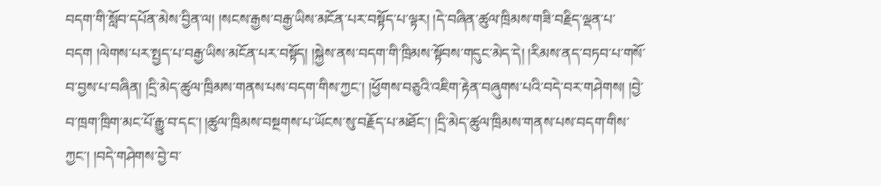བདག་གི་སློབ་དཔོན་མེས་བྱིན་ལ། །སངས་རྒྱས་བརྒྱ་ཡིས་མངོན་པར་བསྟོད་པ་ལྟར། །དེ་བཞིན་ཚུལ་ཁྲིམས་གཟི་བརྗིད་ལྡན་པ་བདག །ལེགས་པར་སྤྱད་པ་བརྒྱ་ཡིས་མངོན་པར་བསྟོད། །སྐྱེས་ནས་བདག་གི་ཁྲིམས་སྟོབས་གདུང་མེད་དེ། །རིམས་ནད་བཏབ་པ་གསོ་བ་བྱས་པ་བཞིན། །དྲི་མེད་ཚུལ་ཁྲིམས་གནས་པས་བདག་གིས་ཀྱང་། །ཕྱོགས་བཅུའི་འཇིག་རྟེན་བཞུགས་པའི་བདེ་བར་གཤེགས། །བྱེ་བ་ཁྲག་ཁྲིག་མང་པོ་རྒྱུ་བ་དང་། །ཚུལ་ཁྲིམས་བསྔགས་པ་ཡོངས་སུ་བརྗོད་པ་མཐོང་། །དྲི་མེད་ཚུལ་ཁྲིམས་གནས་པས་བདག་གིས་ཀྱང་། །བདེ་གཤེགས་བྱེ་བ་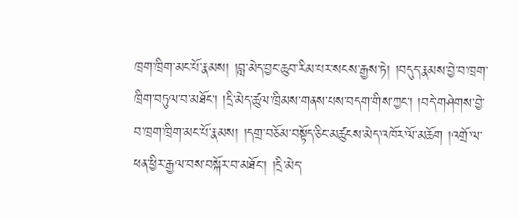ཁྲག་ཁྲིག་མང་པོ་རྣམས། །བླ་མེད་བྱང་ཆུབ་རིམ་པར་སངས་རྒྱས་ཏེ། །བདུད་རྣམས་བྱེ་བ་ཁྲག་ཁྲིག་བཏུལ་བ་མཐོང་། །དྲི་མེད་ཚུལ་ཁྲིམས་གནས་པས་བདག་གིས་ཀྱང་། །བདེ་གཤེགས་བྱེ་བ་ཁྲག་ཁྲིག་མང་པོ་རྣམས། །དགྲ་བཅོམ་བསྟོད་ཅིང་མཚུངས་མེད་འཁོར་ལོ་མཆོག །འགྲོ་ལ་ཕན་ཕྱིར་རྒྱལ་བས་བསྐོར་བ་མཐོང་། །དྲི་མེད་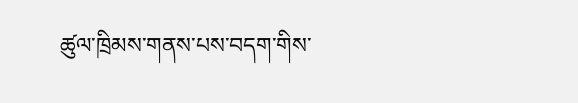ཚུལ་ཁྲིམས་གནས་པས་བདག་གིས་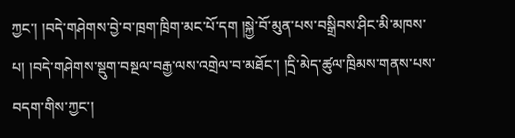ཀྱང་། །བདེ་གཤེགས་བྱེ་བ་ཁྲག་ཁྲིག་མང་པོ་དག །སྐྱེ་བོ་མུན་པས་བསྒྲིབས་ཤིང་མི་མཁས་པ། །བདེ་གཤེགས་སྡུག་བསྔལ་བརྒྱ་ལས་འགྲེལ་བ་མཐོང་། །དྲི་མེད་ཚུལ་ཁྲིམས་གནས་པས་བདག་གིས་ཀྱང་།